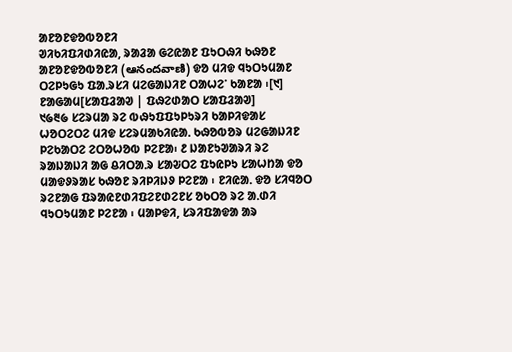ᱟᱱᱚᱱᱫᱚᱵᱚᱱᱤ
ᱣᱤᱠᱤᱯᱤᱰᱤᱭᱟ, ᱨᱟᱲᱟ ᱜᱮᱭᱟᱱ ᱯᱩᱛᱷᱤ ᱠᱷᱚᱱ
ᱟᱱᱚᱱᱫᱚᱵᱚᱱᱤ (ఆనందవాణి) ᱫᱚ ᱢᱤᱫ ᱧᱩᱛᱩᱢᱟᱱ ᱛᱮᱞᱩᱜᱩ ᱯᱟᱹᱨᱥᱤ ᱢᱮᱜᱟᱡᱤᱱ ᱛᱟᱦᱮᱸ ᱠᱟᱱᱟ ᱾[᱑]
ᱱᱟᱜᱟᱢ[ᱥᱟᱯᱲᱟᱣ | ᱯᱷᱮᱰᱟᱛ ᱥᱟᱯᱲᱟᱣ]
᱑᱙᱓᱙ ᱥᱮᱨᱢᱟ ᱨᱮ ᱵᱷᱩᱯᱯᱩᱞᱩᱨᱤ ᱠᱟᱞᱤᱫᱟᱥ ᱦᱚᱛᱮᱛᱮ ᱢᱤᱫ ᱥᱮᱨᱢᱟᱠᱤᱭᱟᱹ ᱠᱷᱚᱵᱚᱨ ᱢᱮᱜᱟᱡᱤᱱ ᱞᱮᱠᱟᱛᱮ ᱮᱛᱚᱦᱚᱵ ᱞᱮᱱᱟ᱾ ᱒ ᱡᱟᱱᱩᱣᱟᱨᱤ ᱨᱮ ᱨᱟᱡᱟᱡᱤ ᱟᱜ ᱪᱤᱛᱟᱹᱨ ᱥᱟᱶᱛᱮ ᱯᱩᱭᱞᱩ ᱥᱟᱦᱴᱟ ᱫᱚ ᱢᱟᱫᱽᱨᱟᱥ ᱠᱷᱚᱱ ᱨᱤᱞᱤᱡᱽ ᱞᱮᱱᱟ ᱾ ᱱᱤᱭᱟᱹ ᱫᱚ ᱥᱤᱧᱚᱛ ᱨᱮᱱᱟᱜ ᱯᱨᱟᱭᱱᱰᱤᱯᱮᱱᱰᱮᱱᱥ ᱚᱠᱛᱚ ᱨᱮ ᱟᱹᱰᱤ ᱧᱩᱛᱩᱢᱟᱱ ᱞᱮᱱᱟ ᱾ ᱢᱟᱞᱫᱤ, ᱥᱨᱤᱯᱟᱫᱟ ᱟᱨ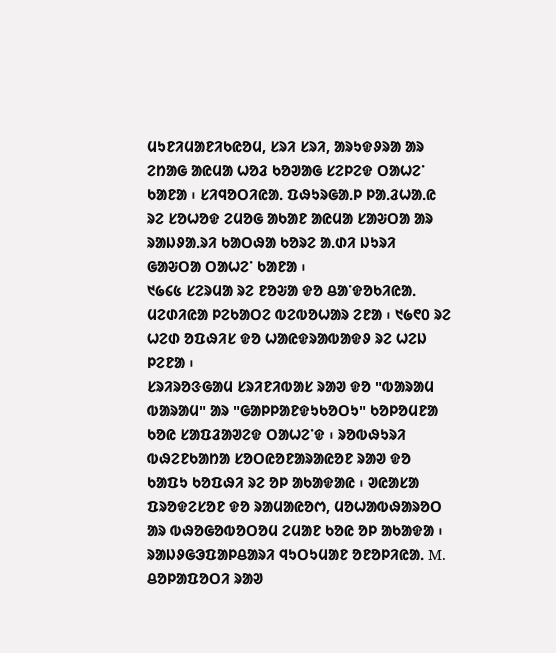ᱢᱩᱱᱤᱢᱟᱱᱤᱠᱭᱚᱢ, ᱥᱨᱤ ᱥᱨᱤ, ᱟᱨᱩᱫᱽᱨᱟ ᱟᱨ ᱮᱴᱟᱜ ᱟᱭᱢᱟ ᱦᱚᱲ ᱠᱚᱣᱟᱜ ᱥᱮᱞᱮᱫ ᱛᱟᱦᱮᱸ ᱠᱟᱱᱟ ᱾ ᱥᱤᱧᱚᱛᱤᱭᱟᱹ ᱯᱷᱩᱨᱜᱟᱹᱞ ᱞᱟᱹᱲᱦᱟᱹᱭ ᱨᱮ ᱥᱚᱦᱚᱫ ᱮᱢᱚᱜ ᱟᱠᱟᱱ ᱟᱭᱢᱟ ᱥᱟᱶᱛᱟ ᱟᱨ ᱨᱟᱡᱽᱟᱹᱨᱤ ᱠᱟᱛᱷᱟ ᱠᱚᱨᱮ ᱟᱹᱰᱤ ᱡᱩᱨᱤ ᱜᱟᱶᱛᱟ ᱛᱟᱦᱮᱸ ᱠᱟᱱᱟ ᱾
᱑᱙᱔᱕ ᱥᱮᱨᱢᱟ ᱨᱮ ᱱᱚᱶᱟ ᱫᱚ ᱪᱟᱸᱫᱚᱠᱤᱭᱟᱹ ᱢᱮᱰᱤᱭᱟ ᱞᱮᱠᱟᱛᱮ ᱵᱮᱵᱚᱦᱟᱨ ᱮᱱᱟ ᱾ ᱑᱙᱖᱐ ᱨᱮ ᱦᱮᱰ ᱚᱯᱷᱤᱥ ᱫᱚ ᱦᱟᱭᱫᱨᱟᱵᱟᱫᱽ ᱨᱮ ᱦᱮᱡ ᱞᱮᱱᱟ ᱾
ᱥᱨᱤᱨᱚᱝᱜᱟᱢ ᱥᱨᱤᱱᱤᱵᱟᱥ ᱨᱟᱣ ᱫᱚ "ᱵᱟᱨᱟᱢ ᱵᱟᱨᱟᱢ" ᱟᱨ "ᱜᱟᱞᱞᱟᱱᱫᱩᱠᱚᱛᱩ" ᱠᱚᱞᱚᱢᱱᱟ ᱠᱚᱭ ᱥᱟᱯᱲᱟᱣᱮᱫ ᱛᱟᱦᱮᱸᱫ ᱾ ᱨᱚᱵᱷᱩᱨᱤ ᱵᱷᱮᱱᱠᱟᱴᱟ ᱥᱚᱛᱭᱚᱱᱟᱨᱟᱭᱚᱱ ᱨᱟᱣ ᱫᱚ ᱠᱟᱯᱩ ᱠᱚᱯᱷᱤ ᱨᱮ ᱚᱞ ᱟᱠᱟᱫᱟᱭ ᱾ ᱣᱭᱟᱥᱟ ᱯᱨᱚᱫᱮᱥᱚᱱ ᱫᱚ ᱨᱟᱢᱟᱭᱚᱬ, ᱢᱚᱦᱟᱵᱷᱟᱨᱚᱛ ᱟᱨ ᱵᱷᱚᱜᱚᱵᱚᱛᱚᱢ ᱮᱢᱟᱱ ᱠᱚᱭ ᱚᱞ ᱟᱠᱟᱫᱟ ᱾ ᱨᱟᱡᱽᱜᱳᱯᱟᱞᱪᱟᱨᱤ ᱧᱩᱛᱩᱢᱟᱱ ᱚᱱᱚᱞᱤᱭᱟᱹ M. ᱪᱚᱞᱟᱯᱚᱛᱤ ᱨᱟᱣ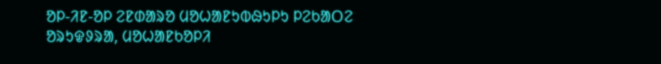ᱚᱞ-ᱤᱱ-ᱚᱞ ᱮᱱᱰᱟᱨᱚ ᱢᱚᱦᱟᱱᱩᱵᱷᱩᱞᱩ ᱞᱮᱠᱟᱛᱮ
ᱚᱨᱩᱫᱽᱨᱟ, ᱢᱚᱦᱟᱱᱠᱚᱞᱤ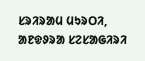ᱥᱨᱤᱨᱟᱢ ᱢᱩᱨᱛᱤ, ᱟᱱᱫᱽᱨᱟ ᱥᱮᱥᱟᱜᱤᱨᱤ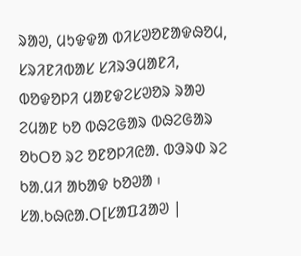ᱨᱟᱣ, ᱢᱩᱫᱫᱟ ᱵᱤᱥᱣᱚᱱᱟᱫᱷᱚᱢ, ᱥᱨᱤᱱᱤᱵᱟᱥ ᱥᱤᱨᱳᱢᱟᱱᱤ, ᱵᱚᱫᱚᱞᱤ ᱢᱟᱱᱫᱮᱥᱣᱚᱨ ᱨᱟᱣ ᱮᱢᱟᱱ ᱠᱚ ᱵᱷᱮᱜᱟᱨ ᱵᱷᱮᱜᱟᱨ ᱚᱠᱛᱚ ᱨᱮ ᱚᱱᱚᱞᱤᱭᱟᱹ ᱵᱳᱨᱰ ᱨᱮ ᱠᱟᱹᱢᱤ ᱟᱠᱟᱫ ᱠᱚᱣᱟ ᱾
ᱥᱟᱹᱠᱷᱭᱟᱹᱛ[ᱥᱟᱯᱲᱟᱣ |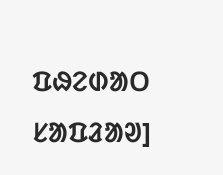ᱯᱷᱮᱰᱟᱛ ᱥᱟᱯᱲᱟᱣ]